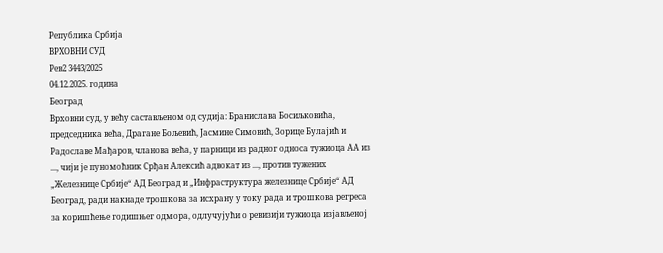Република Србија
ВРХОВНИ СУД
Рев2 3443/2025
04.12.2025. година
Београд
Врховни суд, у већу састављеном од судија: Бранислава Босиљковића, председника већа, Драгане Бољевић, Јасмине Симовић, Зорице Булајић и Радославе Мађаров, чланова већа, у парници из радног односа тужиоца АА из ..., чији је пуномоћник Срђан Алексић адвокат из ..., против тужених „Железнице Србије“ АД Београд и „Инфраструктура железнице Србије“ АД Београд, ради накнаде трошкова за исхрану у току рада и трошкова регреса за коришћење годишњег одмора, одлучујући о ревизији тужиоца изјављеној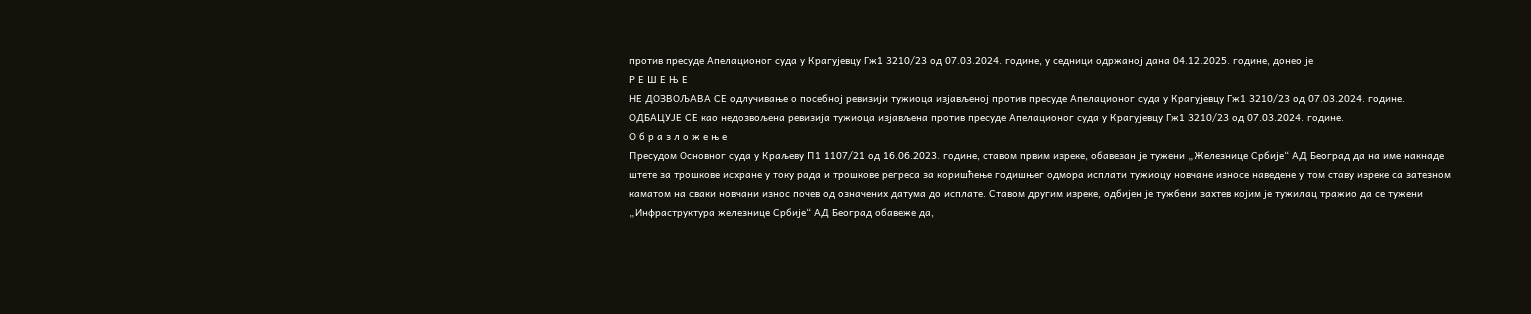против пресуде Апелационог суда у Крагујевцу Гж1 3210/23 од 07.03.2024. године, у седници одржаној дана 04.12.2025. године, донео је
Р Е Ш Е Њ Е
НЕ ДОЗВОЉАВА СЕ одлучивање о посебној ревизији тужиоца изјављеној против пресуде Апелационог суда у Крагујевцу Гж1 3210/23 од 07.03.2024. године.
ОДБАЦУЈЕ СЕ као недозвољена ревизија тужиоца изјављена против пресуде Апелационог суда у Крагујевцу Гж1 3210/23 од 07.03.2024. године.
О б р а з л о ж е њ е
Пресудом Основног суда у Краљеву П1 1107/21 од 16.06.2023. године, ставом првим изреке, обавезан је тужени „Железнице Србије“ АД Београд да на име накнаде штете за трошкове исхране у току рада и трошкове регреса за коришћење годишњег одмора исплати тужиоцу новчане износе наведене у том ставу изреке са затезном каматом на сваки новчани износ почев од означених датума до исплате. Ставом другим изреке, одбијен је тужбени захтев којим је тужилац тражио да се тужени „Инфраструктура железнице Србије“ АД Београд обавеже да,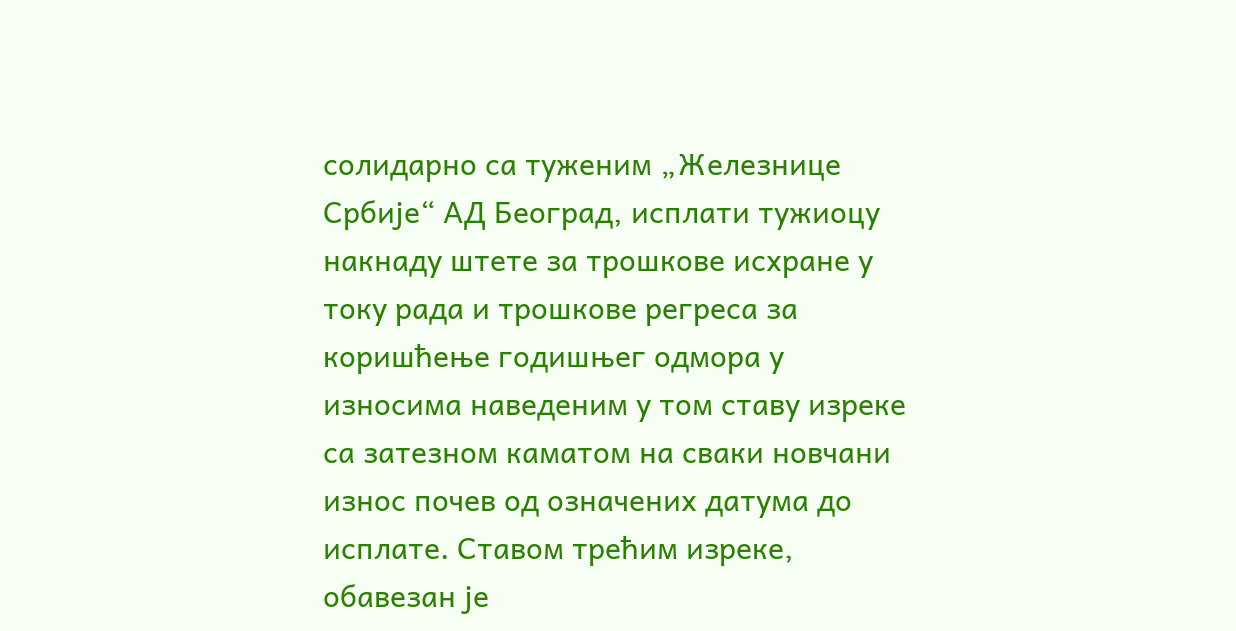солидарно са туженим „Железнице Србије“ АД Београд, исплати тужиоцу накнаду штете за трошкове исхране у току рада и трошкове регреса за коришћење годишњег одмора у износима наведеним у том ставу изреке са затезном каматом на сваки новчани износ почев од означених датума до исплате. Ставом трећим изреке, обавезан је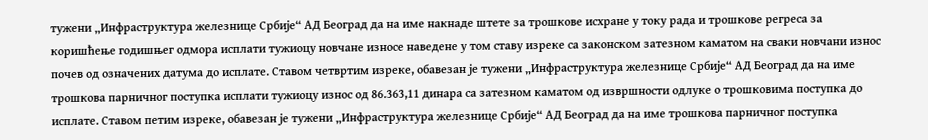тужени „Инфраструктура железнице Србије“ АД Београд да на име накнаде штете за трошкове исхране у току рада и трошкове регреса за коришћење годишњег одмора исплати тужиоцу новчане износе наведене у том ставу изреке са законском затезном каматом на сваки новчани износ почев од означених датума до исплате. Ставом четвртим изреке, обавезан је тужени „Инфраструктура железнице Србије“ АД Београд да на име трошкова парничног поступка исплати тужиоцу износ од 86.363,11 динара са затезном каматом од извршности одлуке о трошковима поступка до исплате. Ставом петим изреке, обавезан је тужени „Инфраструктура железнице Србије“ АД Београд да на име трошкова парничног поступка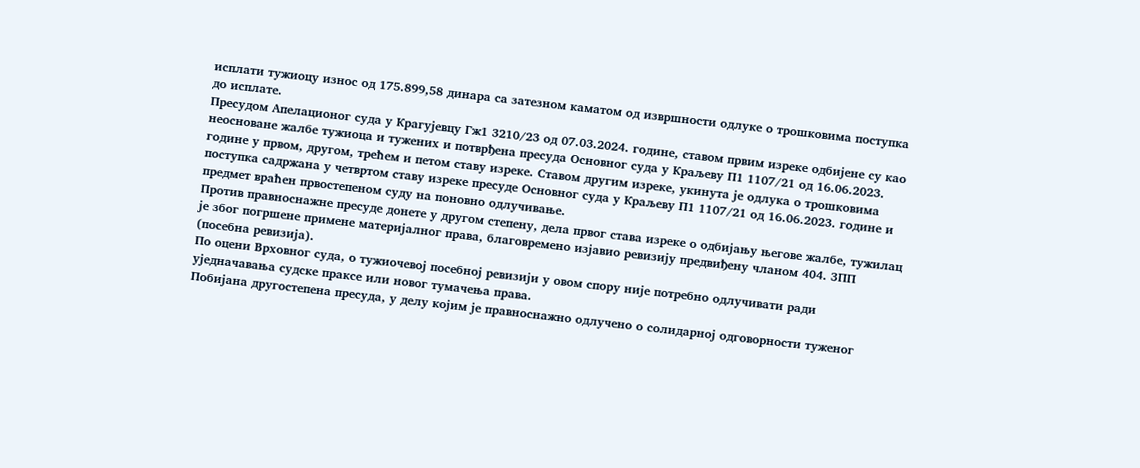исплати тужиоцу износ од 175.899,58 динара са затезном каматом од извршности одлуке о трошковима поступка до исплате.
Пресудом Апелационог суда у Крагујевцу Гж1 3210/23 од 07.03.2024. године, ставом првим изреке одбијене су као неосноване жалбе тужиоца и тужених и потврђена пресуда Основног суда у Краљеву П1 1107/21 од 16.06.2023. године у првом, другом, трећем и петом ставу изреке. Ставом другим изреке, укинута је одлука о трошковима поступка садржана у четвртом ставу изреке пресуде Основног суда у Краљеву П1 1107/21 од 16.06.2023. године и предмет враћен првостепеном суду на поновно одлучивање.
Против правноснажне пресуде донете у другом степену, дела првог става изреке о одбијању његове жалбе, тужилац је због погршене примене материјалног права, благовремено изјавио ревизију предвиђену чланом 404. ЗПП (посебна ревизија).
По оцени Врховног суда, о тужиочевој посебној ревизији у овом спору није потребно одлучивати ради уједначавања судске праксе или новог тумачења права.
Побијана другостепена пресуда, у делу којим је правноснажно одлучено о солидарној одговорности туженог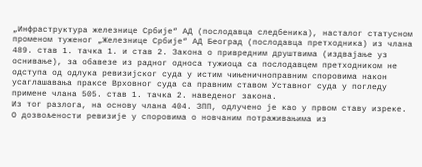„Инфраструктура железнице Србије“ АД (послодавца следбеника), насталог статусном променом туженог „Железнице Србије“ АД Београд (послодавца претходника) из члана 489. став 1. тачка 1. и став 2. Закона о привредним друштвима (издвајање уз оснивање), за обавезе из радног односа тужиоца са послодавцем претходником не одступа од одлука ревизијског суда у истим чињеничноправним споровима након усаглашавања праксе Врховног суда са правним ставом Уставног суда у погледу примене члана 505. став 1. тачка 2. наведеног закона.
Из тог разлога, на основу члана 404. ЗПП, одлучено је као у првом ставу изреке.
О дозвољености ревизије у споровима о новчаним потраживањима из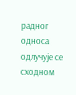радног односа одлучује се сходном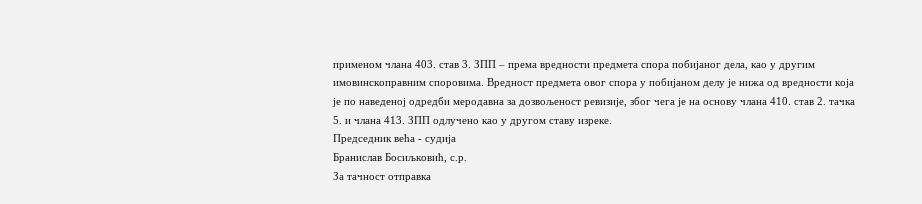применом члана 403. став 3. ЗПП – према вредности предмета спора побијаног дела, као у другим имовинскоправним споровима. Вредност предмета овог спора у побијаном делу је нижа од вредности која је по наведеној одредби меродавна за дозвољеност ревизије, због чега је на основу члана 410. став 2. тачка 5. и члана 413. ЗПП одлучено као у другом ставу изреке.
Председник већа - судија
Бранислав Босиљковић, с.р.
За тачност отправка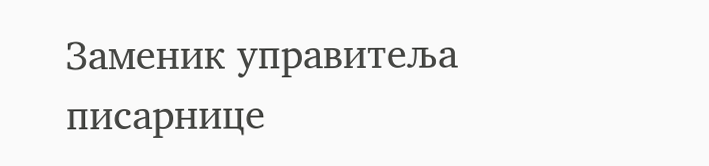Заменик управитеља писарнице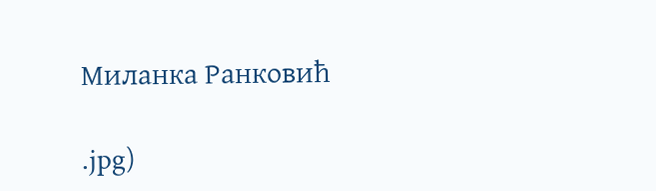Миланка Ранковић

.jpg)